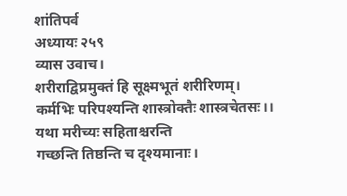शांतिपर्व
अध्यायः २५९
व्यास उवाच।
शरीराद्विप्रमुक्तं हि सूक्ष्मभूतं शरीरिणम्।
कर्मभिः परिपश्यन्ति शास्त्रोक्तैः शास्त्रचेतसः।।
यथा मरीच्यः सहिताश्चरन्ति
गच्छन्ति तिष्ठन्ति च दृश्यमानाः।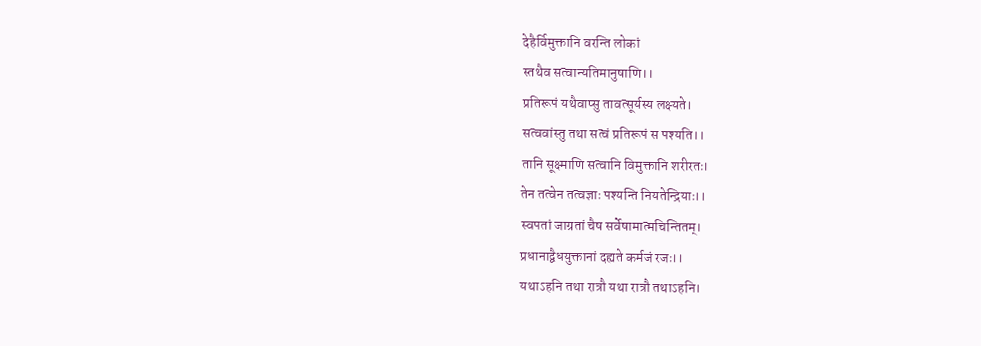देहैर्विमुक्तानि वरन्ति लोकां
स्तथैव सत्वान्यतिमानुषाणि।।
प्रतिरूपं यथैवाप्सु तावत्सूर्यस्य लक्ष्यते।
सत्ववांस्तु तथा सत्वं प्रतिरूपं स पश्यति।।
तानि सूक्ष्माणि सत्वानि विमुक्तानि शरीरतः।
तेन तत्वेन तत्वज्ञाः पश्यन्ति नियतेन्द्रियाः।।
स्वपतां जाग्रतां चैष सर्वेषामात्मचिन्तितम्।
प्रधानाद्वैधयुक्तानां दह्यते कर्मजं रजः।।
यथाऽहनि तथा रात्रौ यथा रात्रौ तथाऽहनि।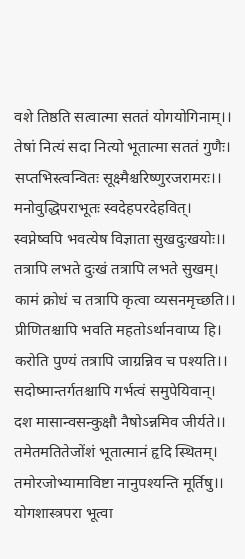वशे तिष्ठति सत्वात्मा सततं योगयोगिनाम्।।
तेषां नित्यं सदा नित्यो भूतात्मा सततं गुणैः।
सप्तभिस्त्वन्वितः सूक्ष्मैश्चरिष्णुरजरामरः।।
मनोवुद्धिपराभूतः स्वदेहपरदेहवित्।
स्वप्नेष्वपि भवत्येष विज्ञाता सुखदुःखयोः।।
तत्रापि लभते दुःखं तत्रापि लभते सुखम्।
कामं क्रोधं च तत्रापि कृत्वा व्यसनमृच्छति।।
प्रीणितश्चापि भवति महतोऽर्थानवाप्य हि।
करोति पुण्यं तत्रापि जाग्रन्निव च पश्यति।।
सदोष्मान्तर्गतश्चापि गर्भत्वं समुपेयिवान्।
दश मासान्वसन्कुक्षौ नैषोऽन्नमिव जीर्यते।।
तमेतमतितेजोंशं भूतात्मानं हृदि स्थितम्।
तमोरजोभ्यामाविष्टा नानुपश्यन्ति मूर्तिषु।।
योगशास्त्रपरा भूत्वा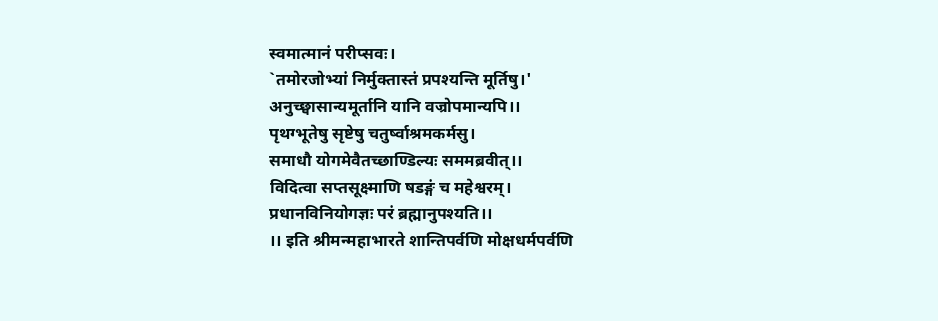स्वमात्मानं परीप्सवः।
`तमोरजोभ्यां निर्मुक्तास्तं प्रपश्यन्ति मूर्तिषु।'
अनुच्छ्वासान्यमूर्तानि यानि वज्रोपमान्यपि।।
पृथग्भूतेषु सृष्टेषु चतुर्ष्वाश्रमकर्मसु।
समाधौ योगमेवैतच्छाण्डिल्यः सममब्रवीत्।।
विदित्वा सप्तसूक्ष्माणि षडङ्गं च महेश्वरम्।
प्रधानविनियोगज्ञः परं ब्रह्मानुपश्यति।।
।। इति श्रीमन्महाभारते शान्तिपर्वणि मोक्षधर्मपर्वणि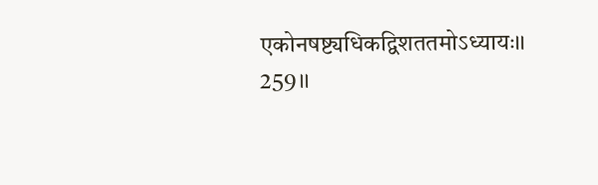एकोनषष्ट्यधिकद्विशततमोऽध्यायः।। 259।।